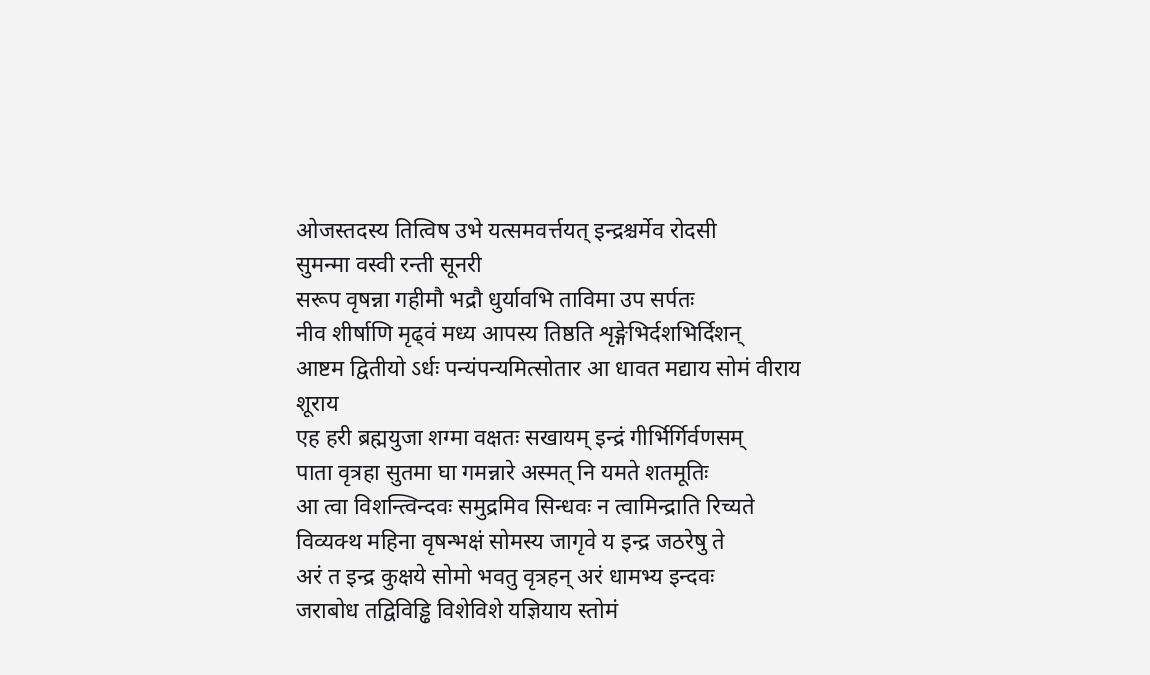ओजस्तदस्य तित्विष उभे यत्समवर्त्तयत् इन्द्रश्चर्मेव रोदसी
सुमन्मा वस्वी रन्ती सूनरी
सरूप वृषन्ना गहीमौ भद्रौ धुर्यावभि ताविमा उप सर्पतः
नीव शीर्षाणि मृढ्वं मध्य आपस्य तिष्ठति शृङ्गेभिर्दशभिर्दिशन्
आष्टम द्वितीयो ऽर्धः पन्यंपन्यमित्सोतार आ धावत मद्याय सोमं वीराय शूराय
एह हरी ब्रह्मयुजा शग्मा वक्षतः सखायम् इन्द्रं गीर्भिर्गिर्वणसम्
पाता वृत्रहा सुतमा घा गमन्नारे अस्मत् नि यमते शतमूतिः
आ त्वा विशन्त्विन्दवः समुद्रमिव सिन्धवः न त्वामिन्द्राति रिच्यते
विव्यक्थ महिना वृषन्भक्षं सोमस्य जागृवे य इन्द्र जठरेषु ते
अरं त इन्द्र कुक्षये सोमो भवतु वृत्रहन् अरं धामभ्य इन्दवः
जराबोध तद्विविड्ढि विशेविशे यज्ञियाय स्तोमं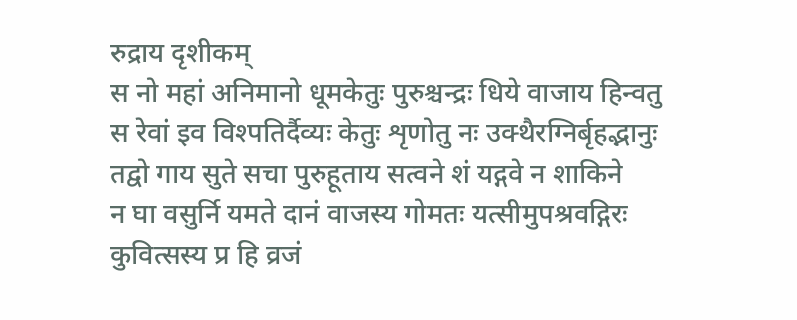रुद्राय दृशीकम्
स नो महां अनिमानो धूमकेतुः पुरुश्चन्द्रः धिये वाजाय हिन्वतु
स रेवां इव विश्पतिर्दैव्यः केतुः शृणोतु नः उक्थैरग्निर्बृहद्भानुः
तद्वो गाय सुते सचा पुरुहूताय सत्वने शं यद्गवे न शाकिने
न घा वसुर्नि यमते दानं वाजस्य गोमतः यत्सीमुपश्रवद्गिरः
कुवित्सस्य प्र हि व्रजं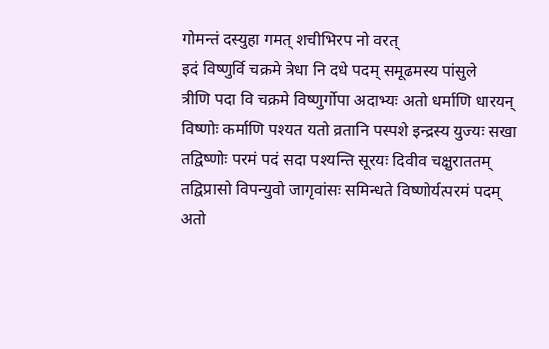गोमन्तं दस्युहा गमत् शचीभिरप नो वरत्
इदं विष्णुर्वि चक्रमे त्रेधा नि दधे पदम् समूढमस्य पांसुले
त्रीणि पदा वि चक्रमे विष्णुर्गोपा अदाभ्यः अतो धर्माणि धारयन्
विष्णोः कर्माणि पश्यत यतो व्रतानि पस्पशे इन्द्रस्य युज्यः सखा
तद्विष्णोः परमं पदं सदा पश्यन्ति सूरयः दिवीव चक्षुराततम्
तद्विप्रासो विपन्युवो जागृवांसः समिन्धते विष्णोर्यत्परमं पदम्
अतो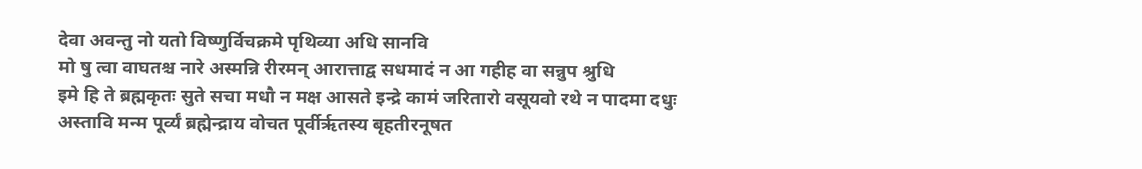देवा अवन्तु नो यतो विष्णुर्विचक्रमे पृथिव्या अधि सानवि
मो षु त्वा वाघतश्च नारे अस्मन्नि रीरमन् आरात्ताद्व सधमादं न आ गहीह वा सन्नुप श्रुधि
इमे हि ते ब्रह्मकृतः सुते सचा मधौ न मक्ष आसते इन्द्रे कामं जरितारो वसूयवो रथे न पादमा दधुः
अस्तावि मन्म पूर्व्यं ब्रह्मेन्द्राय वोचत पूर्वीरृतस्य बृहतीरनूषत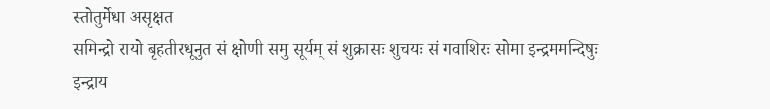स्तोतुर्मेधा असृक्षत
समिन्द्रो रायो बृहतीरधूनुत सं क्षोणी समु सूर्यम् सं शुक्रासः शुचयः सं गवाशिरः सोमा इन्द्रममन्दिषुः
इन्द्राय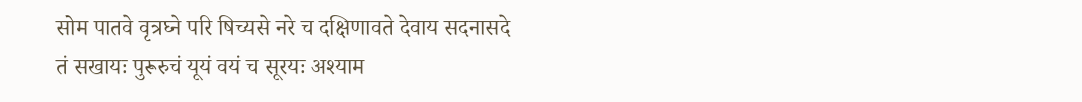सोम पातवे वृत्रघ्ने परि षिच्यसे नरे च दक्षिणावते देवाय सदनासदे
तं सखायः पुरूरुचं यूयं वयं च सूरयः अश्याम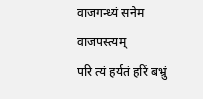वाजगन्ध्यं सनेम वाजपस्त्यम्
परि त्यं हर्यतं हरिं बभ्रुं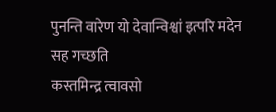पुनन्ति वारेण यो देवान्विश्वां इत्परि मदेन सह गच्छति
कस्तमिन्द्र त्वावसो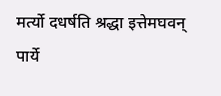मर्त्यो दधर्षति श्रद्धा इत्तेमघवन् पार्ये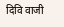दिवि वाजी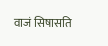वाजं सिषासति